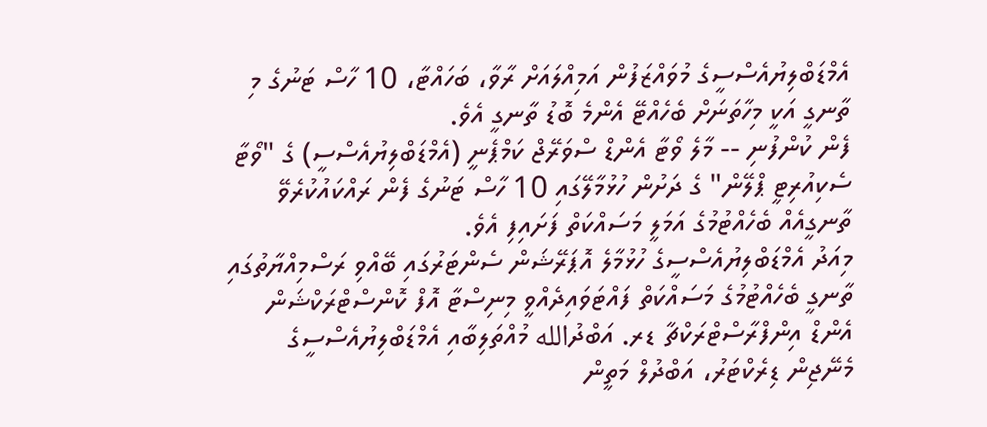އެމްޑަބްލިޔުއެސްސީގެ މުވައްޒަފުން އަމިއްލައަށް ރާވާ، ބަހައްޓާ، 10 ހާސް ޓަނުގެ މި ތާނގީ އަކީ މިހާތަނަށް ބެހެއްޓޭ އެންމެ ބޮޑު ތާނގީ އެވެ.
ފެން ކުންފުނި -- މާލެ ވޯޓާ އެންޑް ސްވަރޭޖް ކަމްޕެނީ (އެމްޑަބްލިޔުއެސްސީ) ގެ "ވޯޓާ ސެކިއުރިޓީ ޕްލޭން" ގެ ދަށުން ހުޅުމާލޭގައި 10 ހާސް ޓަނުގެ ފެން ރައްކައުކުރެވޭ ތާނގީއެއް ބެހެއްޓުމުގެ އަމަލީ މަސައްކަތް ފަށައިފި އެވެ.
މިއަދު އެމްޑަބްލިޔުއެސްސީގެ ހުޅުމާލެ އޮޕަރޭޝަން ސެންޓަރުގައި ބޭއްވި ރަސްމިއްޔާތުގައި ތާނގީ ބެހެއްޓުމުގެ މަސައްކަތް ފައްޓަވައިދެއްވީ މިނިސްޓާ އޮފް ކޮންސްޓްރަކްޝަން އެންޑް އިންފްރާސްޓްރަކްޗާ ޑރ. އަބްދުالله މުއްތަލިބާއި އެމްޑަބްލިޔުއެސްސީގެ މެނޭޖިން ޑިރެކްޓަރު، އަބްދުލް މަތީން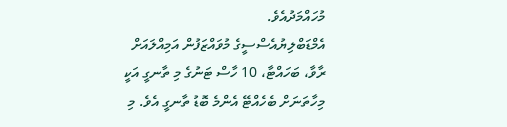މުހައްމަދުއެވެ.
އެމްޑަބްލިޔުއެސްސީގެ މުވައްޒަފުން އަމިއްލައަށް ރާވާ، ބަހައްޓާ، 10 ހާސް ޓަނުގެ މި ތާނގީ އަކީ މިހާތަނަށް ބެހެއްޓޭ އެންމެ ބޮޑު ތާނގީ އެވެ. މި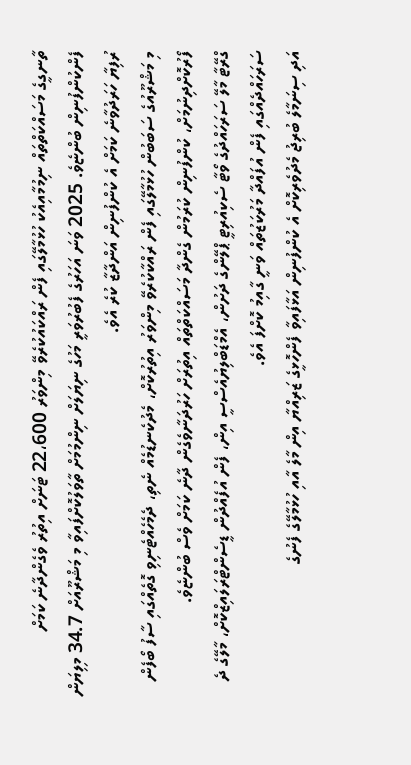ތާނގީގެ މަސައްކަތްތައް ނިމުމާއިއެކު ހުޅުމާލޭގައި ފެން ރައްކައުކުރެވޭ މިންވަރު 22،600 ޓަނަށް އިތުރު ވެގެންދާނެ ކަމަށް ފެންކުންފުނިން ބުންޏެވެ. 2025 ވަނަ އަހަރުގެ ފެބުރުވަރީ މަހުގެ ނިޔަލަށް ނިންމުމަށް ތާވަލުކޮށްފައިވާ މި މަޝްރޫއަށް 34.7 މިލިޔަން ރުފިޔާ ހަރަދުވާނެ ކަމަށް އެ ކުންފުނިން އަންދާޒާ ކުރެ އެވެ.
މި މަޝްރޫއުގެ ސަބަބުން ހުޅުމާލޭގައި ފެން ރައްކާކުރެވޭ މިންވަރު އިތުރުކޮށް، މެދުކެނޑުމެއް ނެތި، ދެމެހެއްޓެނިވި ގޮތެއްގައި ސާފު ބޯފެން ފޯރުކޮށްދިނުމަށް، ކުންފުނިން ކުރަމުން ގެންދާ މަސައްކަތްތައް އިތުރަށް ހަރުދަނާވެގެން ދާނެ ކަމަށް ވެސް ބުންޏެވެ.
ގްރޭޓާ މާލޭ ސަރަހައްދުގެ ވޯޓާ ސެކިއުރިޓީ ޕްލޭންގެ ދަށުން، އެމްޑަބްލިޔުއެސްސީ އިން، ފެން އުފެއްދުން ޑީސެންޓްރަލައިޒްކޮށް، މާލޭގެ ދެ ސަރަހައްދެއްގައި ފެން އުފައްދާ މަރުކަޒުތައް ވަނީ ގާއިމު ކޮށްފަ އެވެ.
އަދި ސިނަމާލެ ބުރިޖު މެދުވެރިކޮށް އެ ކުންފުނިން އަޅާފައިވާ ފެންހޮޅީގެ ޒަރިއްޔާ އިން މާލެ އާއި ހުޅުމާލޭގެ ފެނުގެ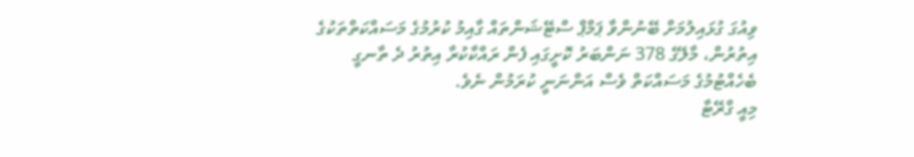ވިއުގަ ގުޅައިލުމަށް ބޭނުންވާ ޕަމްޕް ސްޓޭޝަންތައް ގާއިމު ކުރުމުގެ މަސައްކަތްތަކުގެ އިތުރުން، މާލޭގެ 378 ނަންބަރު ކޮށީގައި ފެން ރައްކާކުރާ އިތުރު ދެ ތާނގީ ބެހެއްޓުމުގެ މަސައްކަތް ވެސް އަންނަނީ ކުރަމުން ނެވެ.
މިއީ ގްރޭޓާ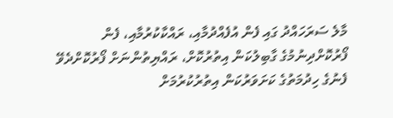މާލެ ސަރަހައްދު ގައި ފެން އުފެއްދުމާއި، ރައްކާކުރުމާއި، ފެން ފޯރުކޮށްދިނުމުގެ ގާބިލުކަން އިތުރުކޮށް، ރައްޔިތުންނަށް ފޯރުކޮށްދެވޭ ފެނުގެ ހިދުމަތުގެ ކަށަވަރުކަން އިތުރުކުރުމަށް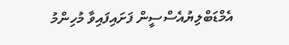އެމްޑަބްލިޔުއެސްސީން ފަށައިފައިވާ މުހިންމު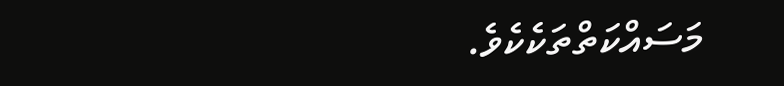މަސައްކަތްތަކެކެވެ.